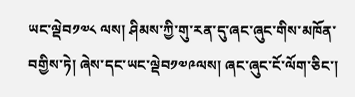ཡང་ལྡེབ༡༧༨ ལས། ཤིམས་ཀྱི་གུ་རན་དུ་ཞང་ཞུང་གིས་མཁོན་བགྱིས་ཏེ། ཞེས་དང་ཡང་ལྡེབ༡༧༩ལས། ཞང་ཞུང་ངོ་ལོག་ཅིང་།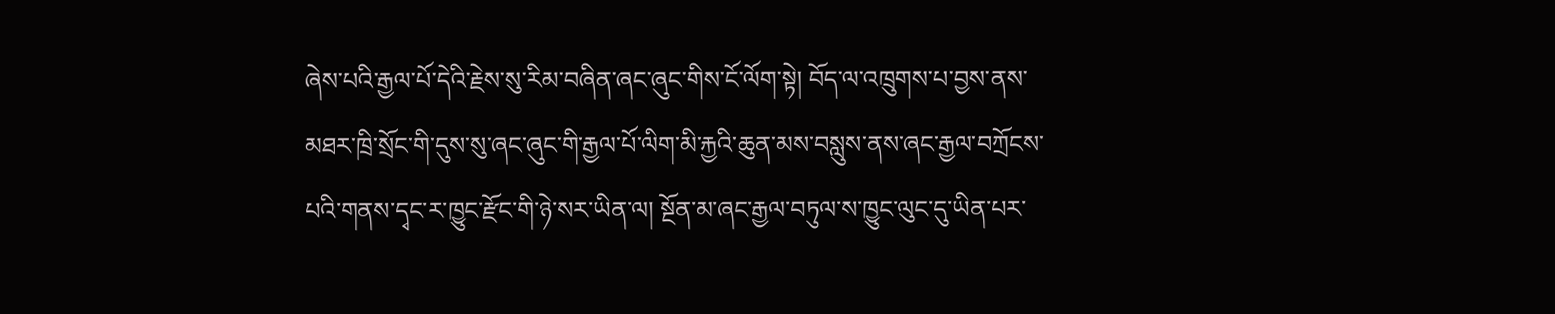ཞེས་པའི་རྒྱལ་པོ་དེའི་རྗེས་སུ་རིམ་བཞིན་ཞང་ཞུང་གིས་ངོ་ལོག་སྟེ། བོད་ལ་འཁྲུགས་པ་བྱས་ནས་མཐར་ཁྲི་སྲོང་གི་དུས་སུ་ཞང་ཞུང་གི་རྒྱལ་པོ་ལིག་མི་རྐྱའི་ཆུན་མས་བསླུས་ནས་ཞང་རྒྱལ་བཀྲོངས་པའི་གནས་དྭང་ར་ཁྱུང་རྫོང་གི་ཉེ་སར་ཡིན་ལ། སྔོན་མ་ཞང་རྒྱལ་བཏུལ་ས་ཁྱུང་ལུང་དུ་ཡིན་པར་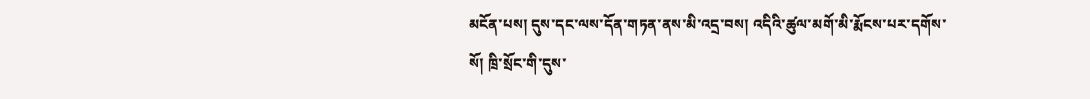མངོན་པས། དུས་དང་ལས་དོན་གཏན་ནས་མི་འདྲ་བས། འདིའི་ཚུལ་མགོ་མི་རྨོངས་པར་དགོས་སོ། ཁྲི་སྲོང་གི་དུས་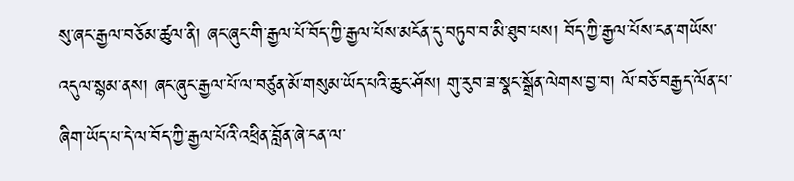སུ་ཞང་རྒྱལ་བཅོམ་ཚུལ་ནི། ཞང་ཞུང་གི་རྒྱལ་པོ་བོད་ཀྱི་རྒྱལ་པོས་མངོན་དུ་བཏུབ་བ་མི་ཐུབ་པས། བོད་ཀྱི་རྒྱལ་པོས་ངན་གཡོས་འདུལ་སྙམ་ནས། ཞང་ཞུང་རྒྱལ་པོ་ལ་བཙུན་མོ་གསུམ་ཡོད་པའི་ཆུང་ཤོས། གུ་རུབ་ཟ་སྣང་སྒྲོན་ལེགས་བྱ་བ། ལོ་བཅོ་བརྒྱད་ལོན་པ་ཞིག་ཡོད་པ་དེ་ལ་བོད་ཀྱི་རྒྱལ་པོའི་འཕྲིན་བློན་ཞེ་ངན་ལ་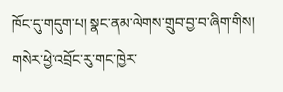ཁོང་དུ་གདུག་པ། སྣང་ནམ་ལེགས་གྲུབ་བྱ་བ་ཞིག་གིས། གསེར་ཕྱེ་འབྲོང་རུ་གང་ཁྱེར་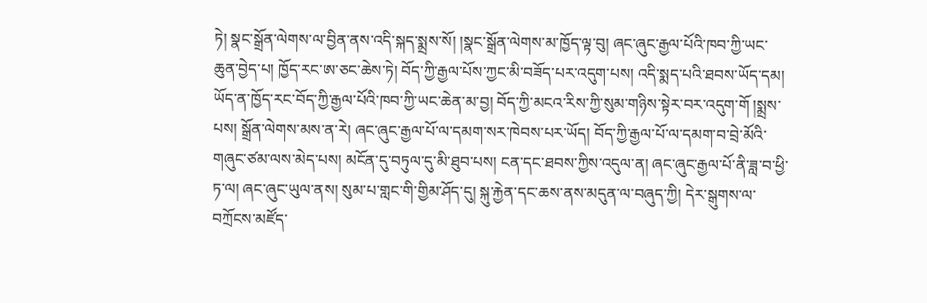ཏེ། སྣང་སྒྲོན་ལེགས་ལ་བྱིན་ནས་འདི་སྐད་སྨྲས་སོ། །སྣང་སྒྲོན་ལེགས་མ་ཁྱོད་ལྟ་བུ། ཞང་ཞུང་རྒྱལ་པོའི་ཁབ་ཀྱི་ཡང་ཆུན་བྱེད་པ། ཁྱོད་རང་ཨ་ཅང་ཆེས་ཏེ། བོད་ཀྱི་རྒྱལ་པོས་ཀྱང་མི་བཟོད་པར་འདུག་པས། འདི་སྨད་པའི་ཐབས་ཡོད་དམ། ཡོད་ན་ཁྱོད་རང་བོད་ཀྱི་རྒྱལ་པོའི་ཁབ་ཀྱི་ཡང་ཆེན་མ་བྱ། བོད་ཀྱི་མངའ་རིས་ཀྱི་སུམ་གཉིས་སྟེར་བར་འདུག་གོ །སྨྲས་པས། སྒྲོན་ལེགས་མས་ན་རེ། ཞང་ཞུང་རྒྱལ་པོ་ལ་དམག་སར་ཁེབས་པར་ཡོད། བོད་ཀྱི་རྒྱལ་པོ་ལ་དམག་བ་བྲེ་མོའི་གཞུང་ཙམ་ལས་མེད་པས། མངོན་དུ་བཏུལ་དུ་མི་ཐུབ་པས། ངན་དང་ཐབས་ཀྱིས་འདུལ་ན། ཞང་ཞུང་རྒྱལ་པོ་ནི་ཟླ་བ་ཕྱི་ཏ་ལ། ཞང་ཞུང་ཡུལ་ནས། སུམ་པ་གླང་གི་གྱིམ་ཤོད་དུ། སྐུ་རྐྱེན་དང་ཆས་ནས་མདུན་ལ་བཞུད་ཀྱི། དེར་སྒུགས་ལ་བཀྲོངས་མཛོད་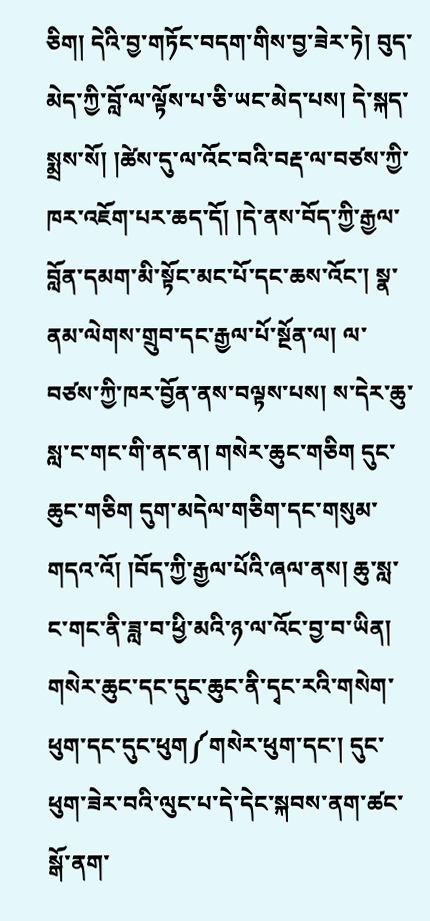ཅིག། དེའི་བྱ་གཏོང་བདག་གིས་བྱ་ཟེར་ཏེ། བུད་མེད་ཀྱི་བློ་ལ་ལྟོས་པ་ཅི་ཡང་མེད་པས། དེ་སྐད་སྨྲས་སོ། །ཚེས་དུ་ལ་འོང་བའི་བརྡ་ལ་བཙས་ཀྱི་ཁར་འཇོག་པར་ཆད་དོ། །དེ་ནས་བོད་ཀྱི་རྒྱལ་བློན་དམག་མི་སྟོང་མང་པོ་དང་ཆས་འོང་། སྣ་ནམ་ལེགས་གྲུབ་དང་རྒྱལ་པོ་སྔོན་ལ། ལ་བཙས་ཀྱི་ཁར་བྱོན་ནས་བལྟས་པས། ས་དེར་ཆུ་སླ་ང་གང་གི་ནང་ན། གསེར་ཆུང་གཅིག དུང་ཆུང་གཅིག དུག་མདེལ་གཅིག་དང་གསུམ་གདའ་འོ། །བོད་ཀྱི་རྒྱལ་པོའི་ཞལ་ནས། ཆུ་སླ་ང་གང་ནི་ཟླ་བ་ཕྱི་མའི་ཉ་ལ་འོང་བྱ་བ་ཡིན། གསེར་ཆུང་དང་དུང་ཆུང་ནི་དྭང་རའི་གསེག་ཕུག་དང་དུང་ཕུག༼གསེར་ཕུག་དང་། དུང་ཕུག་ཟེར་བའི་ལུང་པ་དེ་དེང་སྐབས་ནག་ཚང་སྒོ་ནག་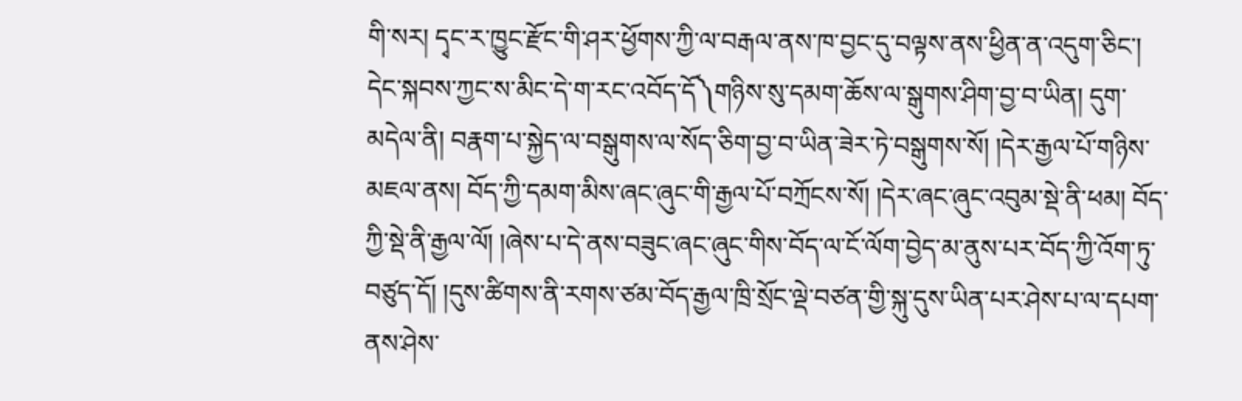གི་སར། དྭང་ར་ཁྱུང་རྫོང་གི་ཤར་ཕྱོགས་ཀྱི་ལ་བརྒལ་ནས་ཁ་བྱང་དུ་བལྟས་ནས་ཕྱིན་ན་འདུག་ཅིང་། དེང་སྐབས་ཀྱང་ས་མིང་དེ་ག་རང་འབོད་དོ༽གཉིས་སུ་དམག་ཆོས་ལ་སྒུགས་ཤིག་བྱ་བ་ཡིན། དུག་མདེལ་ནི། བརྣག་པ་སྐྱེད་ལ་བསྒུགས་ལ་སོད་ཅིག་བྱ་བ་ཡིན་ཟེར་ཏེ་བསྒུགས་སོ། །དེར་རྒྱལ་པོ་གཉིས་མཇལ་ནས། བོད་ཀྱི་དམག་མིས་ཞང་ཞུང་གི་རྒྱལ་པོ་བཀྲོངས་སོ། །དེར་ཞང་ཞུང་འབུམ་སྡེ་ནི་ཕམ། བོད་ཀྱི་སྡེ་ནི་རྒྱལ་ལོ། །ཞེས་པ་དེ་ནས་བཟུང་ཞང་ཞུང་གིས་བོད་ལ་ངོ་ལོག་བྱེད་མ་ནུས་པར་བོད་ཀྱི་འོག་ཏུ་བཙུད་དོ། །དུས་ཚིགས་ནི་རགས་ཙམ་བོད་རྒྱལ་ཁྲི་སྲོང་ལྡེ་བཙན་གྱི་སྐུ་དུས་ཡིན་པར་ཤེས་པ་ལ་དཔག་ནས་ཤེས་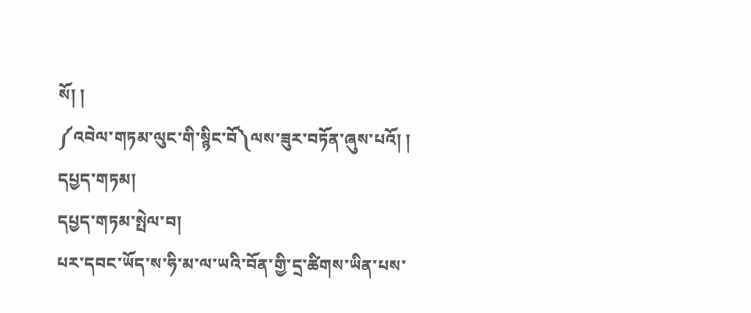སོ། །
༼འབེལ་གཏམ་ལུང་གི་སྙིང་བོ༽ལས་ཟུར་བཏོན་ཞུས་པའོ། །
དཔྱད་གཏམ།
དཔྱད་གཏམ་སྤེལ་བ།
པར་དབང་ཡོད་ས་ཧི་མ་ལ་ཡའི་བོན་གྱི་དྲ་ཚིགས་ཡིན་པས་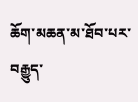ཆོག་མཆན་མ་ཐོབ་པར་བརྒྱུད་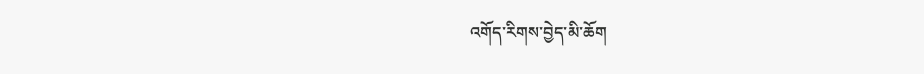འགོད་རིགས་བྱེད་མི་ཆོག